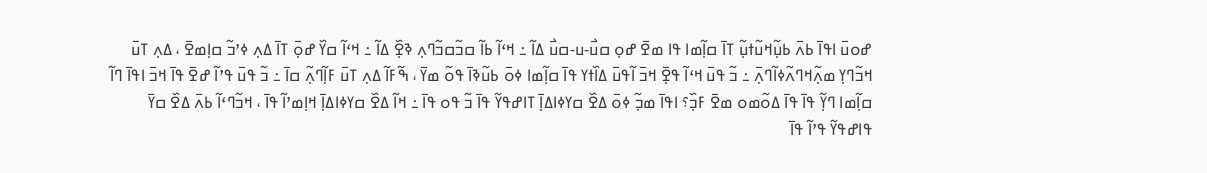ߝߋߎ߫ ߊߟߊ߫ ߕߍ߫ ߕߎ߲߬ߞߎ߬ߙߎ߲߬ ߠߊ߫ ߛߊ߲߬ߘߊ ߟߊ ߘߐ߫ ߝߋ߲ ߛߎ߯-ߎ-ߛߎ߯ ߡߊ߬ ߸ ߞߵߊ߬ ߕߊ߬ ߛߏ߬ߛߏ߬ߣߍ߲ ߢߐ߲߰ ߡߊ߬ ߸ ߞߵߊ߬ ߛߌ߰ ߝߋ߲߫ ߠߊ߫ ߡߍ߲ ߦߴߏ߬ ߛߊ߲ߘߐ߫ ، ߡߍ߲ ߠߎ߫ ߞߏ߬ߣߌ߲ ߘߍ߲߬ߞߣߍ߬ߦߊ߬ߣߍ߲߫ ߸ ߏ߬ ߟߎ߫ ߞߵߊ߬ ߟߐ߲߫ ߞߏ߫ ߊ߬ߟߎ߫ ߡߊ߰ߙߌ ߟߊ߫ ߛߊ߲߬ߘߊ ߦߋ߫ ߕߎ߬ߢߊ߫ ߟߋ߬ ߘߌ߫ ، ߒ߬ߓߊ߬ ߡߍ߲ ߠߎ߫ ߓߊ߲߬ߣߍ߲߬ ߛߊ߫ ߸ ߏ߬ ߟߎ߫ ߟߴߊ߬ ߝߐ߫ ߟߊ߫ ߞߏ߫ ߊߟߊ߫ ߣߊ߬ ߛߊ߲߬ߘߊ ߣߌ߲߬ ߟߊ߫ ߟߊ߫ ߡߋ߬ߘߋ ߘߐ߫ ߓߏ߲߰؟ ߊߟߊ߫ ߘߏ߲߬ ߦߋ߫ ߡߐ߰ ߛߌߦߊߡߊ߲߫ ߠߊߝߟߌ߬ ߟߊ߫ ߏ߬ ߟߋ ߟߊ߫ ߸ ߞߊ߬ ߡߐ߰ ߛߌߦߊߡߊ߲߫ ߞߊ߲ߘߴߊ߬ ߟߊ߫ ، ߞߏ߬ߣߵߊ߬ ߕߍ߫ ߡߐ߰ ߛߌ߫ ߟߊߝߟߌ߬ ߟߴߊ߬ ߟߊ߫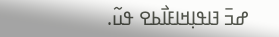ߝߏ߫ ߔߊߟߊ߲ߞߊߓߊ߯ߕߐ ߟߎ߬.